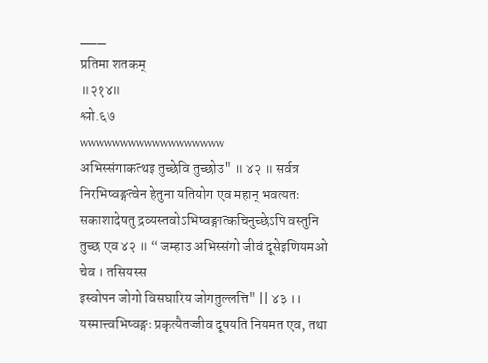___
प्रतिमा शतकम्
॥२१४॥
श्लो.६७
wwwwwwwwwwwwwwwwww
अभिस्संगाकत्थइ तुच्छेवि तुच्छोउ" ॥ ४२ ॥ सर्वत्र निरभिष्वङ्गत्वेन हेतुना यतियोग एव महान् भवत्यतः सकाशादेषतु द्रव्यस्तवोऽभिष्वङ्गात्कचिनुच्छेऽपि वस्तुनि तुच्छ एव ४२ ॥ “ जम्हाउ अभिस्संगो जीवं दूसेइणियमओ चेव । तसियस्स
इस्वोपन जोगो विसघारिय जोगतुल्लत्ति" || ४३ ।। यस्मात्त्वभिष्वङ्गः प्रकृत्यैतज्जीव दूषयति नियमत एव, तथा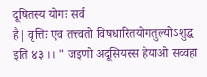दूषितस्य योगः सर्व
है| वृत्तिः एव तत्त्वतो विषधारितयोगतुल्योऽशुद्ध इति ४३ ।। " जइणो अदूसियस्स हेयाओ सव्वहा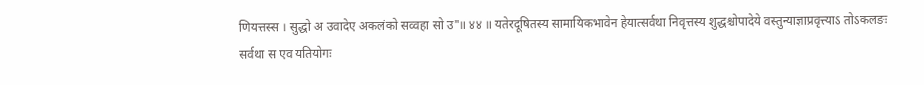णियत्तस्स । सुद्धो अ उवादेए अकलंको सव्वहा सो उ"॥ ४४ ॥ यतेरदूषितस्य सामायिकभावेन हेयात्सर्वथा निवृत्तस्य शुद्धश्चोपादेये वस्तुन्याज्ञाप्रवृत्त्याऽ तोऽकलङः सर्वथा स एव यतियोगः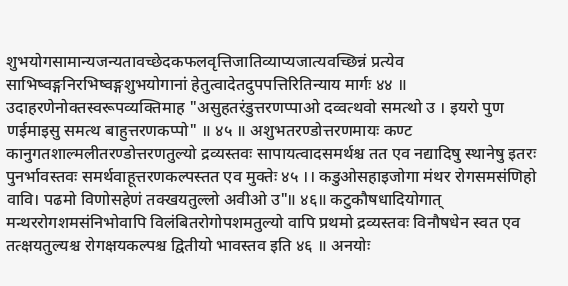शुभयोगसामान्यजन्यतावच्छेदकफलवृत्तिजातिव्याप्यजात्यवच्छिन्नं प्रत्येव साभिष्वङ्गनिरभिष्वङ्गशुभयोगानां हेतुत्वादेतदुपपत्तिरितिन्याय मार्गः ४४ ॥ उदाहरणेनोक्तस्वरूपव्यक्तिमाह "असुहतरंडुत्तरणप्पाओ दव्वत्थवो समत्थो उ । इयरो पुण णईमाइसु समत्थ बाहुत्तरणकप्पो" ॥ ४५ ॥ अशुभतरण्डोत्तरणमायः कण्ट कानुगतशाल्मलीतरण्डोत्तरणतुल्यो द्रव्यस्तवः सापायत्वादसमर्थश्च तत एव नद्यादिषु स्थानेषु इतरः पुनर्भावस्तवः समर्थवाहूत्तरणकल्पस्तत एव मुक्तेः ४५ ।। कडुओसहाइजोगा मंथर रोगसमसंणिहो वावि। पढमो विणोसहेणं तक्खयतुल्लो अवीओ उ"॥ ४६॥ कटुकौषधादियोगात् मन्थररोगशमसंनिभोवापि विलंबितरोगोपशमतुल्यो वापि प्रथमो द्रव्यस्तवः विनौषधेन स्वत एव तत्क्षयतुल्यश्च रोगक्षयकल्पश्च द्वितीयो भावस्तव इति ४६ ॥ अनयोः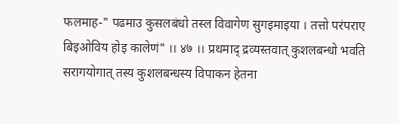फलमाह-" पढमाउ कुसलबंधो तस्ल विवागेण सुगइमाइया । तत्तो परंपराए बिइओविय होइ कालेणं" ।। ४७ ।। प्रथमाद् द्रव्यस्तवात् कुशलबन्धो भवति सरागयोगात् तस्य कुशलबन्धस्य विपाकन हेतना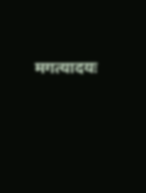मगत्यादयः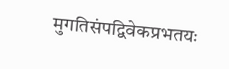मुगतिसंपद्विवेकप्रभतयः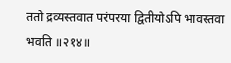ततो द्रव्यस्तवात परंपरया द्वितीयोऽपि भावस्तवा भवति ॥२१४॥